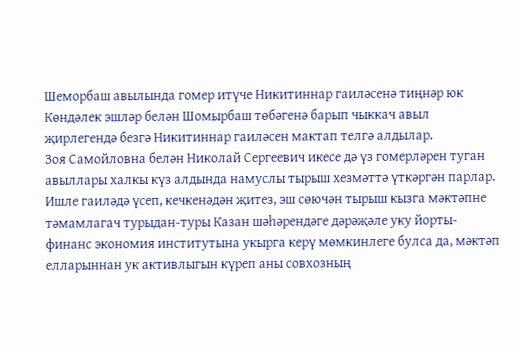Шеморбаш авылында гомер итүче Никитиннар гаиләсенә тиңнәр юк
Көндәлек эшләр белән Шомырбаш төбәгенә барып чыккач авыл җирлегендә безгә Никитиннар гаиләсен мактап телгә алдылар.
Зоя Самойловна белән Николай Сергеевич икесе дә үз гомерләрен туган авыллары халкы күз алдында намуслы тырыш хезмәттә үткәргән парлар. Ишле гаиләдә үсеп, кечкенәдән җитез, эш сөючән тырыш кызга мәктәпне тәмамлагач турыдан-туры Казан шәһәрендәге дәрәҗәле уку йорты-финанс экономия институтына укырга керү мөмкинлеге булса да, мәктәп елларыннан ук активлыгын күреп аны совхозның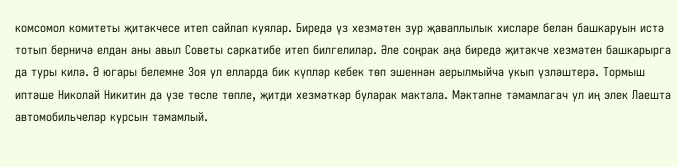комсомол комитеты җитәкчесе итеп сайлап куялар. Биредә үз хезмәтен зур җаваплылык хисләре белән башкаруын истә тотып берничә елдан аны авыл Советы сәркатибе итеп билгелиләр. Әле соңрак аңа биредә җитәкче хезмәтен башкарырга да туры килә. Ә югары белемне Зоя ул елларда бик күпләр кебек төп эшеннән аерылмыйча укып үзләштерә. Тормыш иптәше Николай Никитин да үзе төсле төпле, җитди хезмәткәр буларак мактала. Мәктәпне тәмамлагач ул иң элек Лаешта автомобильчеләр курсын тәмамлый.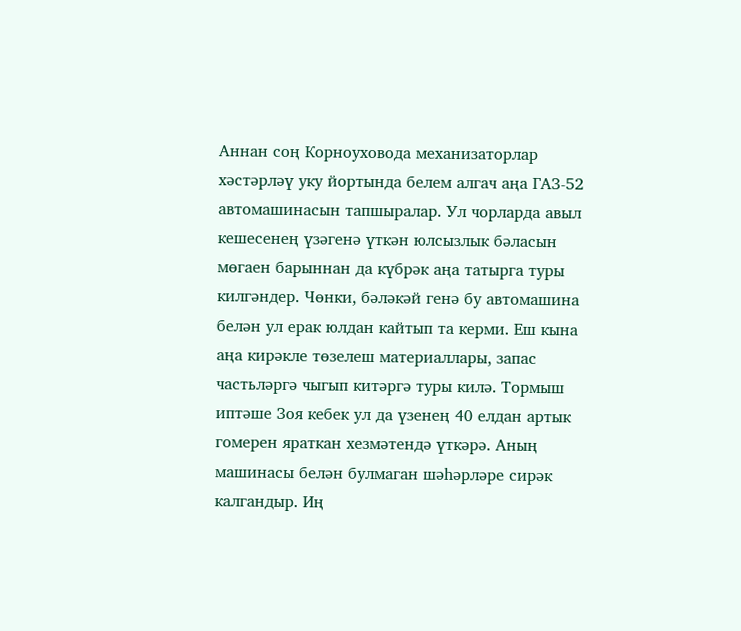Аннан соң Корноуховода механизаторлар хәстәрләү уку йортында белем алгач аңа ГАЗ-52 автомашинасын тапшыралар. Ул чорларда авыл кешесенең үзәгенә үткән юлсызлык бәласын мөгаен барыннан да күбрәк аңа татырга туры килгәндер. Чөнки, бәләкәй генә бу автомашина белән ул ерак юлдан кайтып та керми. Еш кына аңа кирәкле төзелеш материаллары, запас частьләргә чыгып китәргә туры килә. Тормыш иптәше Зоя кебек ул да үзенең 40 елдан артык гомерен яраткан хезмәтендә үткәрә. Аның машинасы белән булмаган шәһәрләре сирәк калгандыр. Иң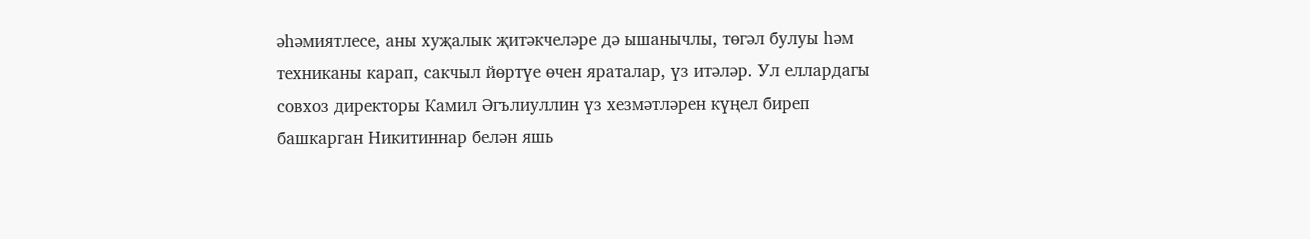әһәмиятлесе, аны хуҗалык җитәкчеләре дә ышанычлы, төгәл булуы һәм техниканы карап, сакчыл йөртүе өчен яраталар, үз итәләр. Ул еллардагы совхоз директоры Камил Әгълиуллин үз хезмәтләрен күңел биреп башкарган Никитиннар белән яшь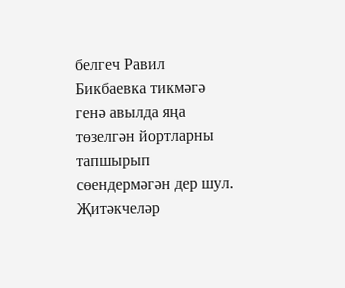белгеч Равил Бикбаевка тикмәгә генә авылда яңа төзелгән йортларны тапшырып сөендермәгән дер шул.
Җитәкчеләр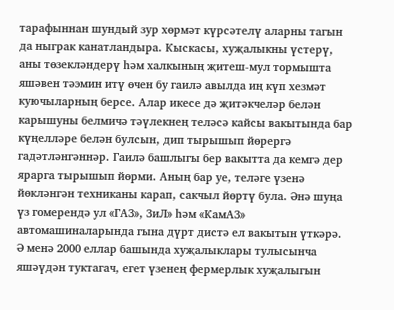тарафыннан шундый зур хөрмәт күрсәтелү аларны тагын да ныграк канатландыра. Кыскасы, хуҗалыкны үстерү, аны төзекләндерү һәм халкының җитеш-мул тормышта яшәвен тәэмин итү өчен бу гаилә авылда иң күп хезмәт куючыларның берсе. Алар икесе дә җитәкчеләр белән карышуны белмичә тәүлекнең теләсә кайсы вакытында бар күңелләре белән булсын, дип тырышып йөрергә гадәтләнгәннәр. Гаилә башлыгы бер вакытта да кемгә дер ярарга тырышып йөрми. Аның бар уе, теләге үзенә йөкләнгән техниканы карап, сакчыл йөртү була. Әнә шуңа үз гомерендә ул «ГАЗ», ЗиЛ» һәм «КамАЗ» автомашиналарында гына дүрт дистә ел вакытын үткәрә.
Ә менә 2000 еллар башында хуҗалыклары тулысынча яшәүдән туктагач, егет үзенең фермерлык хуҗалыгын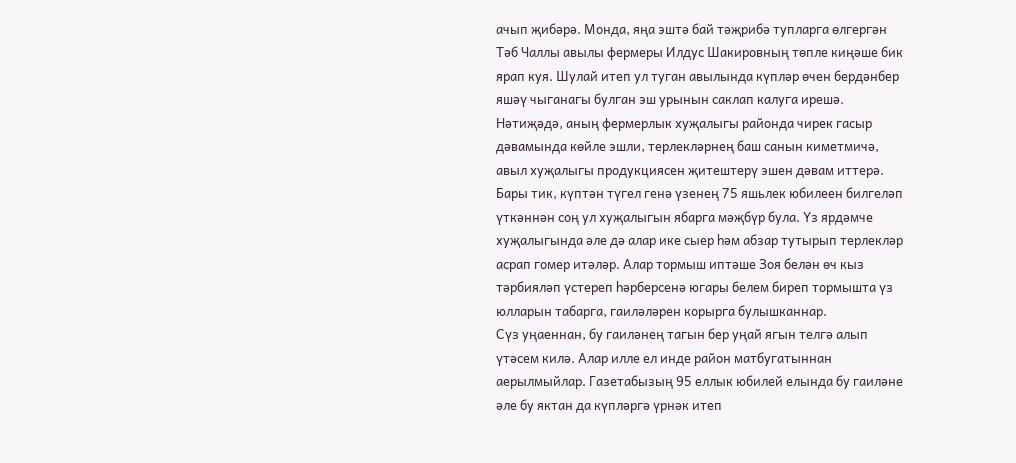ачып җибәрә. Монда, яңа эштә бай тәҗрибә тупларга өлгергән Тәб Чаллы авылы фермеры Илдус Шакировның төпле киңәше бик ярап куя. Шулай итеп ул туган авылында күпләр өчен бердәнбер яшәү чыганагы булган эш урынын саклап калуга ирешә.
Нәтиҗәдә, аның фермерлык хуҗалыгы районда чирек гасыр дәвамында көйле эшли, терлекләрнең баш санын киметмичә, авыл хуҗалыгы продукциясен җитештерү эшен дәвам иттерә. Бары тик, күптән түгел генә үзенең 75 яшьлек юбилеен билгеләп үткәннән соң ул хуҗалыгын ябарга мәҗбүр була. Үз ярдәмче хуҗалыгында әле дә алар ике сыер һәм абзар тутырып терлекләр асрап гомер итәләр. Алар тормыш иптәше Зоя белән өч кыз тәрбияләп үстереп һәрберсенә югары белем биреп тормышта үз юлларын табарга, гаиләләрен корырга булышканнар.
Сүз уңаеннан, бу гаиләнең тагын бер уңай ягын телгә алып үтәсем килә. Алар илле ел инде район матбугатыннан аерылмыйлар. Газетабызың 95 еллык юбилей елында бу гаиләне әле бу яктан да күпләргә үрнәк итеп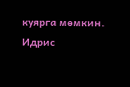куярга мөмкин.
Идрис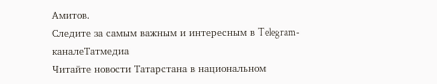Амитов.
Следите за самым важным и интересным в Telegram-каналеТатмедиа
Читайте новости Татарстана в национальном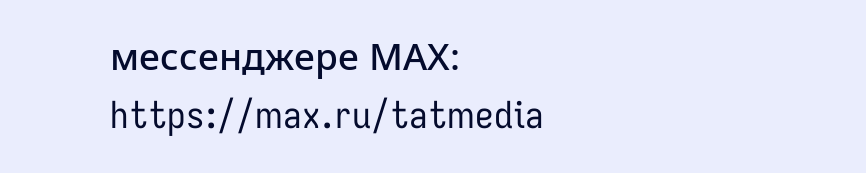мессенджере MАХ: https://max.ru/tatmedia